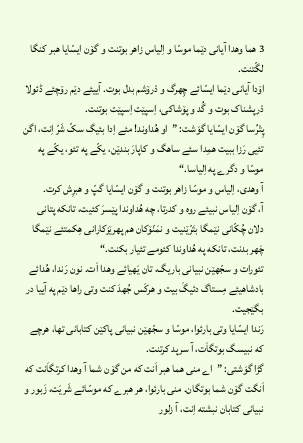3 هما وهدا آیانی دێما موسّا و اِلیاس زاهر بوتنت و گۆن ایسّایا هبر کنگا لگّتنت.
اۆدا آیانی دێما ایسّائے چِهرگ و دْرۆشم بدل بوت. آییئے دێم رۆچئے ڈئولا دْرپشناک بوت و گُد و پۆشاکی، اِسپێت اِسپێت بوتنت.
پِتْرُسا گۆن ایسّایا گوَشت: ”او هُداوند! مئے اِدا بئیگ سکّ شَرّ اِنت، اگن تئیی رَزا ببیت همِدا سئے ساهگ و کاپارَ بندێن، یکّے په تئو، یکّے په موسّا و دگرے په اِلیاسا.“
آ وهدی، اِلیاس و موسّا زاهر بوتنت و گۆن ایسّایا گپّ و هبرِش کرت.
آ، گۆن اِلیاس نبیئے روه و کدرتا، چه هُداوندا پێسرَ کئیت، تانکه پتانی دلان چُکّانی نێمگا بتَرّێنیت و نمَنّۆکان هم پهرێزکارانی هِکمتئے نێمگا چَهر بدنت، تانکه په هُداوندا کئومے تئیار بکنت.“
تئورات و سجّهێن نبیانی باریگ، تان یَهیائے وهدا اَت. نون رَندا، هُدائے بادشاهیئے مِستاگ دئیگَ بیت و هرکَس جُهدَ کنت وتی راها دێم په آییا در بگێجیت.
رَندا ایسّایا وتی بارئوا، موسّا و سجّهێن نبیانی پاکێن کتابانی تها، هرچے که نبیسگ بوتگاَت، آ سرپد کرتنت.
گڑا گوَشتی: ”اے منی هما هبر اَنت که من گۆن شما آ وهدا کرتگاَنت که اَنگت گۆن شما بوتگان. منی بارئوا، هر هبرے که موسّائے شَریَت، زَبور و نبیانی کتابان نبشته اِنت، آ زلور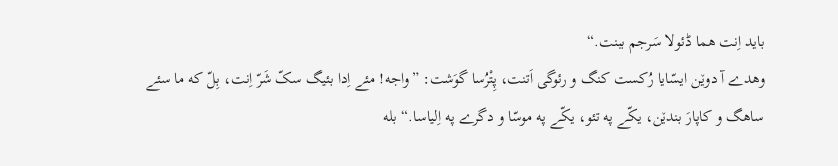باید اِنت هما ڈئولا سَرجم ببنت.“
وهدے آ دوێن ایسّایا رُکست کنگ و رئوگی اَتنت، پِتْرُسا گوَشت: ”واجه! مئے اِدا بئیگ سکّ شَرّ اِنت، بِلّ که ما سئے ساهگ و کاپارَ بندێن، یکّے په تئو، یکّے په موسّا و دگرے په اِلیاسا.“ بله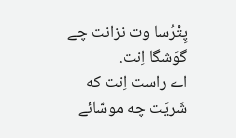پِتْرُسا وت نزانت چے گوَشگا اِنت.
اے راست اِنت که شَریَت چه موسّائے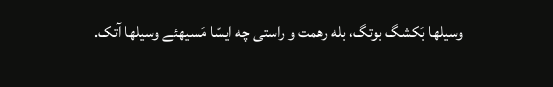وسیلها بَکشگ بوتگ، بله رهمت و راستی چه ایسّا مَسیهئے وسیلها آتک.